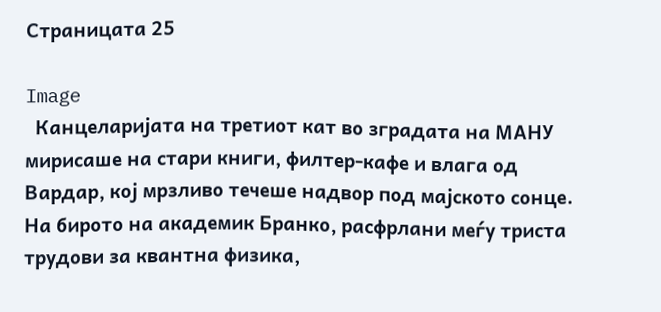Страницата 25

Image
  Канцеларијата на третиот кат во зградата на МАНУ мирисаше на стари книги, филтер-кафе и влага од Вардар, кој мрзливо течеше надвор под мајското сонце. На бирото на академик Бранко, расфрлани меѓу триста трудови за квантна физика,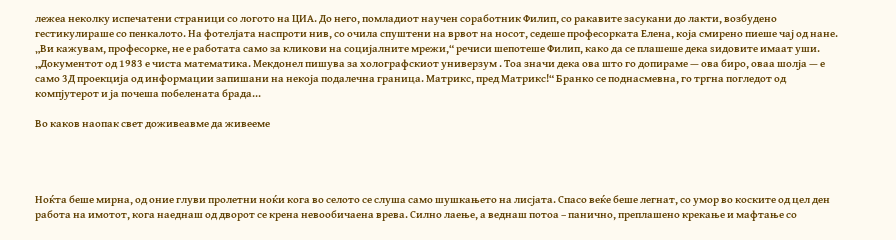лежеа неколку испечатени страници со логото на ЦИА. До него, помладиот научен соработник Филип, со ракавите засукани до лакти, возбудено гестикулираше со пенкалото. На фотелјата наспроти нив, со очила спуштени на врвот на носот, седеше професорката Елена, која смирено пиеше чај од нане. „Ви кажувам, професорке, не е работата само за кликови на социјалните мрежи,“ речиси шепотеше Филип, како да се плашеше дека ѕидовите имаат уши. „Документот од 1983 е чиста математика. Мекдонел пишува за холографскиот универзум . Тоа значи дека ова што го допираме — ова биро, оваа шолја — е само 3Д проекција од информации запишани на некоја подалечна граница. Матрикс, пред Матрикс!“ Бранко се поднасмевна, го тргна погледот од компјутерот и ја почеша побелената брада...

Во каков наопак свет доживеавме да живееме




Ноќта беше мирна, од оние глуви пролетни ноќи кога во селото се слуша само шушкањето на лисјата. Спасо веќе беше легнат, со умор во коските од цел ден работа на имотот, кога наеднаш од дворот се крена невообичаена врева. Силно лаење, а веднаш потоа – панично, преплашено крекање и мафтање со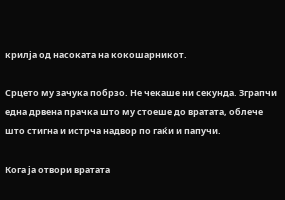крилја од насоката на кокошарникот.

Срцето му зачука побрзо. Не чекаше ни секунда. Зграпчи една дрвена прачка што му стоеше до вратата, облече што стигна и истрча надвор по гаќи и папучи.

Кога ја отвори вратата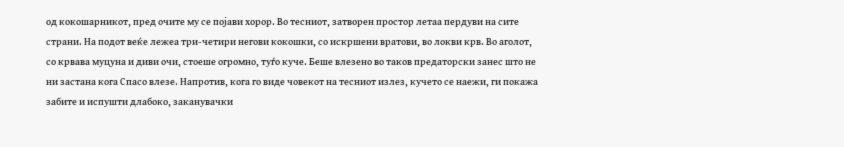од кокошарникот, пред очите му се појави хорор. Во тесниот, затворен простор летаа пердуви на сите страни. На подот веќе лежеа три-четири негови кокошки, со искршени вратови, во локви крв. Во аголот, со крвава муцуна и диви очи, стоеше огромно, туѓо куче. Беше влезено во таков предаторски занес што не ни застана кога Спасо влезе. Напротив, кога го виде човекот на тесниот излез, кучето се наежи, ги покажа забите и испушти длабоко, заканувачки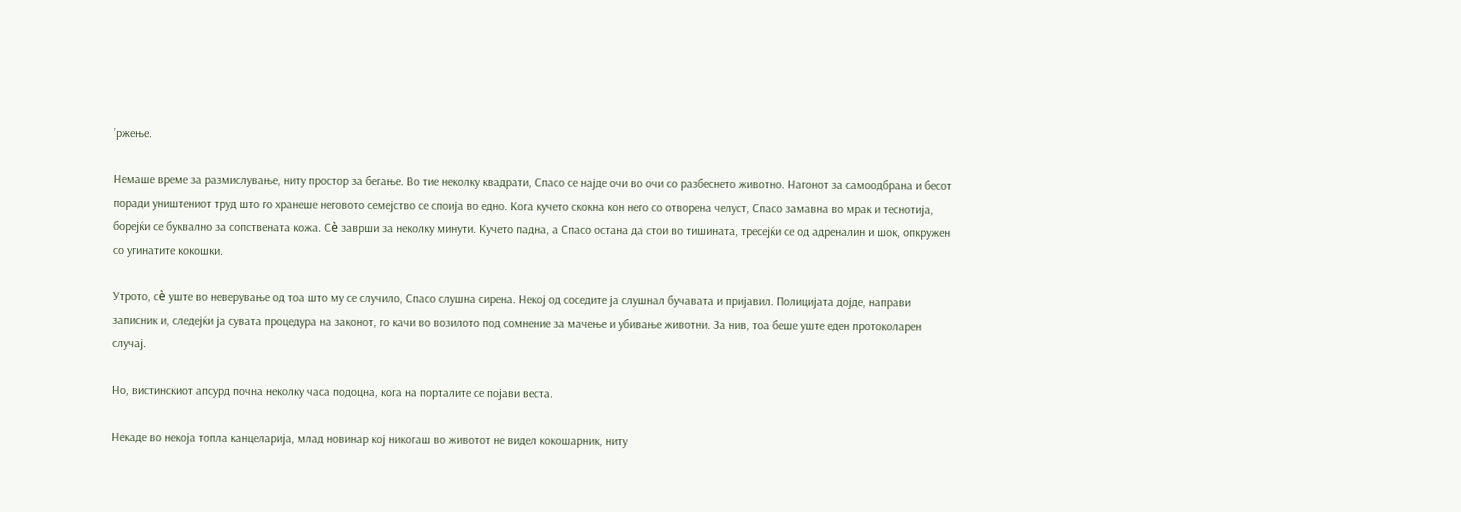’ржење.

Немаше време за размислување, ниту простор за бегање. Во тие неколку квадрати, Спасо се најде очи во очи со разбеснето животно. Нагонот за самоодбрана и бесот поради уништениот труд што го хранеше неговото семејство се споија во едно. Кога кучето скокна кон него со отворена челуст, Спасо замавна во мрак и теснотија, борејќи се буквално за сопствената кожа. Сè заврши за неколку минути. Кучето падна, а Спасо остана да стои во тишината, тресејќи се од адреналин и шок, опкружен со угинатите кокошки.

Утрото, сè уште во неверување од тоа што му се случило, Спасо слушна сирена. Некој од соседите ја слушнал бучавата и пријавил. Полицијата дојде, направи записник и, следејќи ја сувата процедура на законот, го качи во возилото под сомнение за мачење и убивање животни. За нив, тоа беше уште еден протоколарен случај.

Но, вистинскиот апсурд почна неколку часа подоцна, кога на порталите се појави веста.

Некаде во некоја топла канцеларија, млад новинар кој никогаш во животот не видел кокошарник, ниту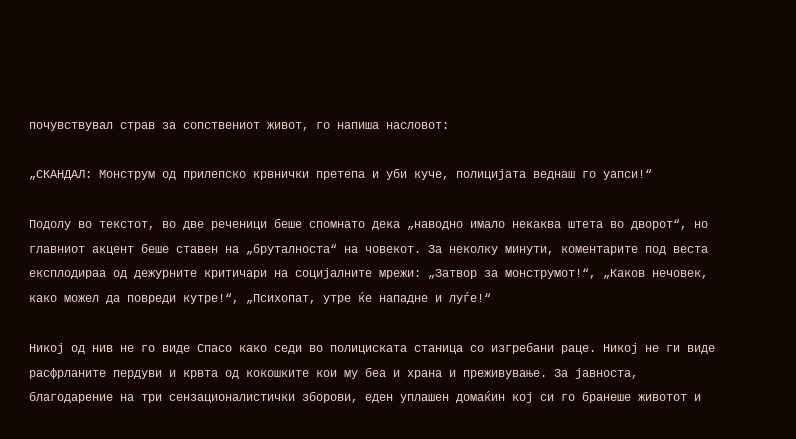почувствувал страв за сопствениот живот, го напиша насловот:

„СКАНДАЛ: Монструм од прилепско крвнички претепа и уби куче, полицијата веднаш го уапси!“

Подолу во текстот, во две реченици беше спомнато дека „наводно имало некаква штета во дворот“, но главниот акцент беше ставен на „бруталноста“ на човекот. За неколку минути, коментарите под веста експлодираа од дежурните критичари на социјалните мрежи: „Затвор за монструмот!“, „Каков нечовек, како можел да повреди кутре!“, „Психопат, утре ќе нападне и луѓе!“

Никој од нив не го виде Спасо како седи во полициската станица со изгребани раце. Никој не ги виде расфрланите пердуви и крвта од кокошките кои му беа и храна и преживување. За јавноста, благодарение на три сензационалистички зборови, еден уплашен домаќин кој си го бранеше животот и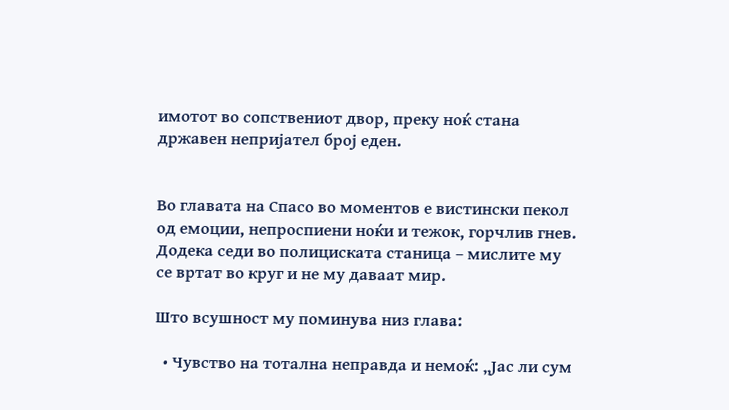имотот во сопствениот двор, преку ноќ стана државен непријател број еден.


Во главата на Спасо во моментов е вистински пекол од емоции, непроспиени ноќи и тежок, горчлив гнев. Додека седи во полициската станица – мислите му се вртат во круг и не му даваат мир.

Што всушност му поминува низ глава:

  • Чувство на тотална неправда и немоќ: „Јас ли сум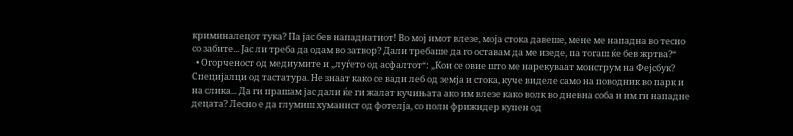криминалецот тука? Па јас бев нападнатиот! Во мој имот влезе, моја стока давеше, мене ме нападна во тесно со забите... Јас ли треба да одам во затвор? Дали требаше да го оставам да ме изеде, па тогаш ќе бев жртва?“
  • Огорченост од медиумите и „луѓето од асфалтот“: „Кои се овие што ме нарекуваат монструм на Фејсбук? Специјалци од тастатура. Не знаат како се вади леб од земја и стока, куче виделе само на поводник во парк и на слика... Да ги прашам јас дали ќе ги жалат кучињата ако им влезе како волк во дневна соба и им ги нападне децата? Лесно е да глумиш хуманист од фотелја, со полн фрижидер купен од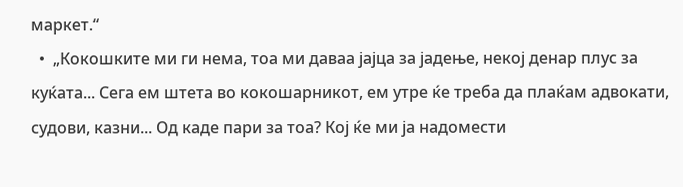маркет.“
  •  „Кокошките ми ги нема, тоа ми даваа јајца за јадење, некој денар плус за куќата... Сега ем штета во кокошарникот, ем утре ќе треба да плаќам адвокати, судови, казни... Од каде пари за тоа? Кој ќе ми ја надомести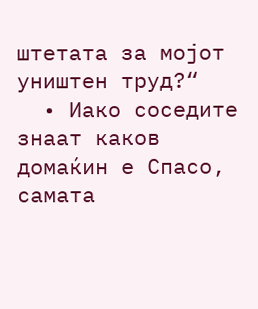штетата за мојот уништен труд?“
  • Иако соседите знаат каков домаќин е Спасо, самата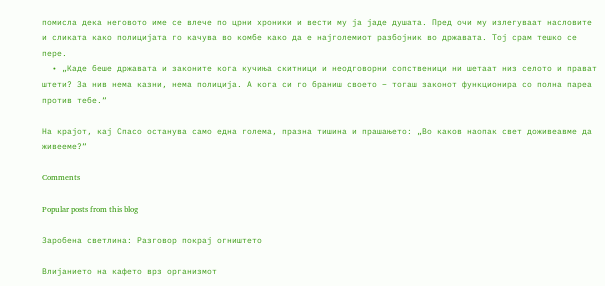помисла дека неговото име се влече по црни хроники и вести му ја јаде душата. Пред очи му излегуваат насловите и сликата како полицијата го качува во комбе како да е најголемиот разбојник во државата. Тој срам тешко се пере.
  • „Каде беше државата и законите кога кучиња скитници и неодговорни сопственици ни шетаат низ селото и прават штети? За нив нема казни, нема полиција. А кога си го браниш своето – тогаш законот функционира со полна пареа против тебе.“

На крајот, кај Спасо останува само една голема, празна тишина и прашањето: „Во каков наопак свет доживеавме да живееме?“

Comments

Popular posts from this blog

Заробена светлина: Разговор покрај огништето

Влијанието на кафето врз организмот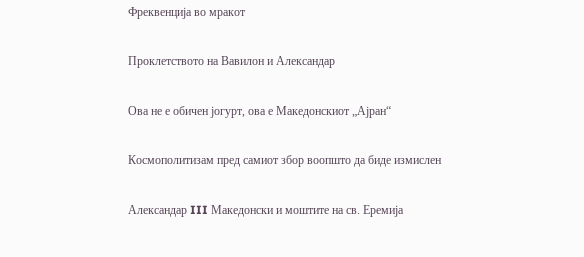Фреквенција во мракот

Проклетството на Вавилон и Александар

Ова не е обичен јогурт, ова е Македонскиот „Ајран“

Космополитизам пред самиот збор воопшто да биде измислен

Александар III Македонски и моштите на св. Еремија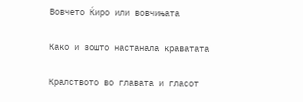Вовчето Ќиро или вовчињата

Како и зошто настанала краватата

Кралството во главата и гласот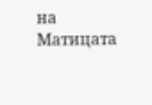на Матицата